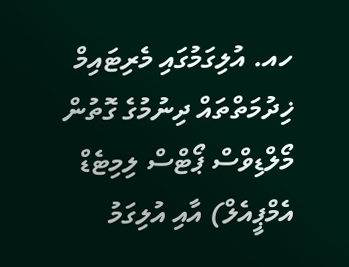ހއ. އުލިގަމުގައި މެރިޓައިމް ޚިދުމަތްތައް ދިނުމުގެ ގޮތުން މޯލްޑިވްސް ޕޯޓްސް ލިމިޓެޑް އެމްޕީއެލް) އާއި އުލިގަމު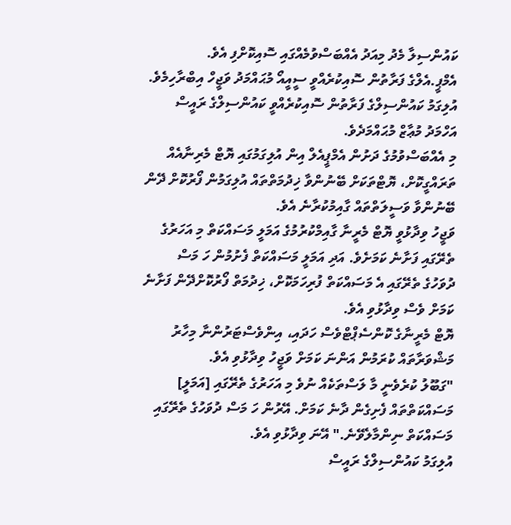ކައުންސިލާ މެދު މިއަދު އެއްބަސްވުމެއްގައި ސޮއިކޮށްފި އެވެ.
އެމްޕީ.އެލްގެ ފަރާތުން ސޮއިކުރެއްވީ ސީއީއޯ މުޙައްމަދު ވަޖީހް އިބްރާހިމެވެ. އުލިގަމު ކައުންސިލްގެ ފަރާތުން ސޮއިކުރެއްވީ ކައުންސިލްގެ ރައީސް އަހްމަދު މުޢާޒް މުޙައްމަދެވެ.
މި އެއްބަސްވުމުގެ ދަށުން އެމްޕީއެލް އިން އުލިގަމުގައި ޔޮޓް މެރިނާއެއް ތަރައްގީކޮށް، ޔޮޓްތަކަށް ބޭނުންވާ ޚިދުމަތްތައް އުލިގަމުން ފޯރުކޮށް ދޭން ބޭނުންވާ ވަސީލަތްތައް ގާއިމުކުރާނެ އެވެ.
ވަޖީހު ވިދާޅުވީ ޔޮޓް މެރީނާ ގާއިމްކުރުމުގެ އަމަލީ މަސައްކަތް މި އަހަރުގެ ތެރޭގައި ފަށާނެ ކަމަށެވެ. އަދި އަމަލީ މަސައްކަތް ފެށުމުން ހަ މަސް ދުވަހުގެ ތެރޭގައި އެ މަސައްކަތް ފުރިހަމަކޮށް، ޚިދުމަތް ފޯރުކޮށްދޭން ފަށާނެ ކަމަށް ވެސް ވިދާޅުވި އެވެ.
ޔޮޓް މެރީނާގެ ކޮންސެޕްޓްވެސް ހަދައި، އިންވެސްޓަރުންނާ މިހާރު މަޝްވަރާތައް ކުރަމުން އަންނަ ކަމަށް ވަޖީހު ވިދާޅުވި އެވެ.
"ގަބޫލު ކުރެވެނީ މާ ލަސްތަކެއް ނުވެ މި އަހަރުގެ ތެރޭގައި [އަމަލީ] މަސައްކަތްތައް ފެށިގެން ދާނެ ކަމަށް. އޭރުން ހަ މަސް ދުވަހުގެ ތެރޭގައި މަސައްކަތް ނިންމާލެވޭނެ." އޭނަ ވިދާޅުވި އެވެ.
އުލިގަމު ކައުންސިލްގެ ރައީސް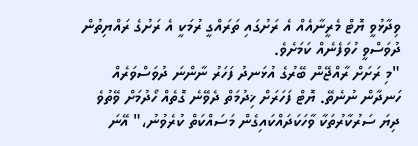ވިދާޅުވީ ޔޮޓް މެރީނާއެއް އެ ރަށުގައި ތަރައްގީ ރުމަކީ އެ ރަށުގެ ރައްޔިތުން ދުވަސްވީ ހުވަފެނެއް ކަމަށެވެ.
"މި ރަށަށް ރާއްޖޭން ބޭރުގެ އުޅަނދު ފަހަރު ނާންނަ ދުވަސްވަރެއް ހަނދާން ނުނެތޭ. ޔޮޓް ފަހަރަށް ޚިދުމަތް ދެވޭނެ ގޮތެއް ހޯދުމަށް ވޭތުވެ ދިޔަ ސަރުކާރުތަކާ ވާހަކަދައްކައިގެން މަސައްކަތް ކުރެވުނު،" އޭނަ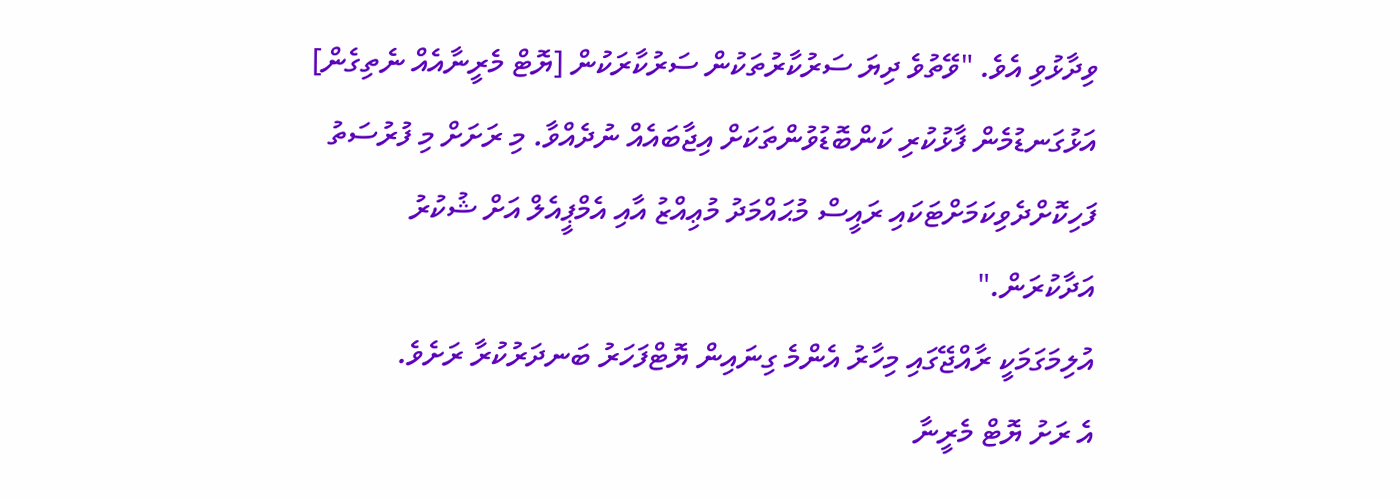ވިދާޅުވި އެވެ. "ވޭތުވެ ދިޔަ ސަރުކާރުތަކުން ސަރުކާރަކުން [ޔޮޓް މެރީނާއެއް ނެތިގެން] އަޅުގަނޑުމެން ފާޅުކުރި ކަންބޮޑުވުންތަކަށް އިޖާބައެއް ނުދެއްވާ. މި ރަށަށް މި ފުރުސަތު ފަހިކޮށްދެވިކަމަށްޓަކައި ރައީސް މުޙައްމަދު މުޢިއްޒު އާއި އެމްޕީއެލް އަށް ޝުކުރު އަދާކުރަން."
އުލިމަގަމަކީ ރާއްޖޭގައި މިހާރު އެންމެ ގިނައިން ޔޮޓްފަހަރު ބަނދަރުކުރާ ރަށެވެ.
އެ ރަށު ޔޮޓް މެރީނާ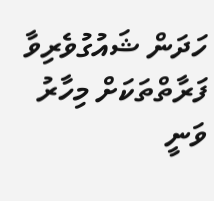ހަދަން ޝައުގުވެރިވާ ފަރާތްތަކަށް މިހާރު ވަނީ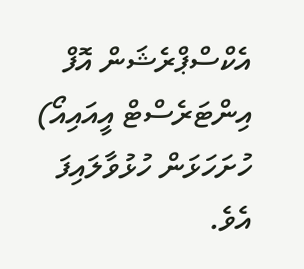އެކްސްޕްރެޝަން އޮފް އިންޓަރެސްޓް އީއައިއޯ) ހުށަހަޅަން ހުޅުވާލައިފަ އެވެ.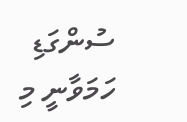ސުންގަޑި ހަމަވާނީ މި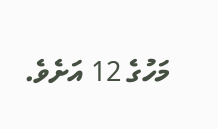މަހުގެ 12 އަށެވެ.